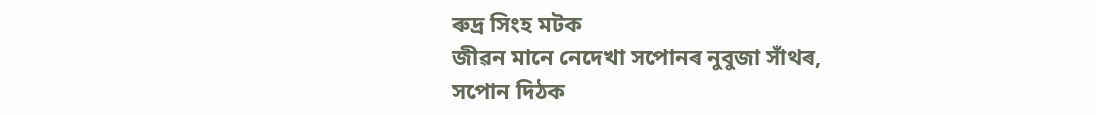ৰুদ্ৰ সিংহ মটক
জীৱন মানে নেদেখা সপোনৰ নুবুজা সাঁথৰ,
সপোন দিঠক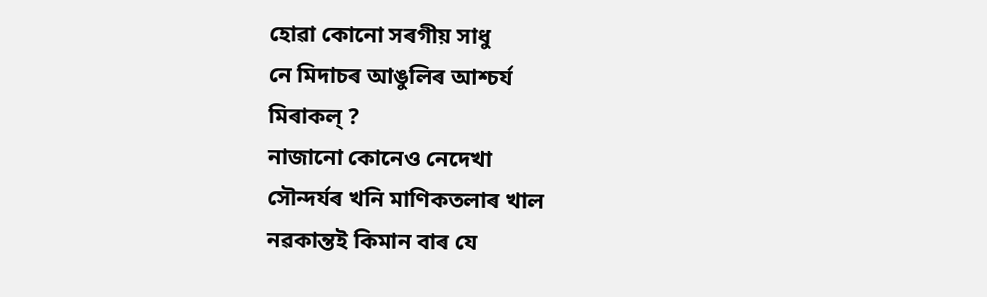হোৱা কোনো সৰগীয় সাধু
নে মিদাচৰ আঙুলিৰ আশ্চৰ্য
মিৰাকল্ ?
নাজানো কোনেও নেদেখা
সৌন্দৰ্যৰ খনি মাণিকতলাৰ খাল
নৱকান্তই কিমান বাৰ যে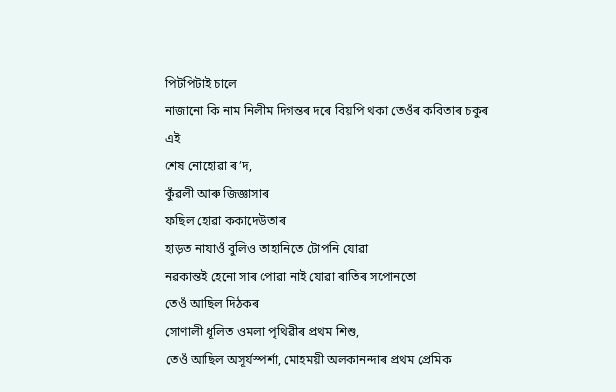পিটপিটাই চালে
নাজানো কি নাম নিলীম দিগন্তৰ দৰে বিয়পি থকা তেওঁৰ কবিতাৰ চকুৰ এই
শেষ নোহোৱা ৰ’দ,
কুঁৱলী আৰু জিজ্ঞাসাৰ
ফছিল হোৱা ককাদেউতাৰ
হাড়ত নাযাওঁ বুলিও তাহানিতে টোপনি যোৱা
নৱকান্তই হেনো সাৰ পোৱা নাই যোৱা ৰাতিৰ সপোনতো
তেওঁ আছিল দিঠকৰ
সোণালী ধূলিত ওমলা পৃথিৱীৰ প্ৰথম শিশু,
তেওঁ আছিল অসূৰ্যস্পৰ্শা, মোহময়ী অলকানন্দাৰ প্ৰথম প্ৰেমিক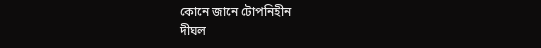কোনে জানে টোপনিহীন
দীঘল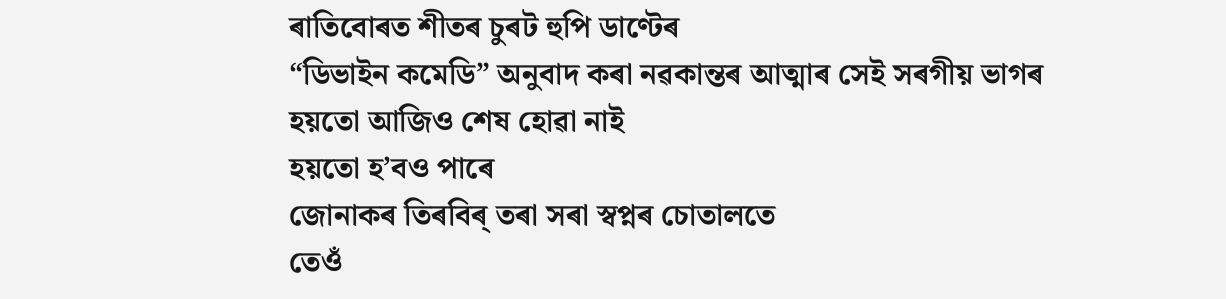ৰাতিবোৰত শীতৰ চুৰট হুপি ডাণ্টেৰ
“ডিভাইন কমেডি” অনুবাদ কৰা নৱকান্তৰ আত্মাৰ সেই সৰগীয় ভাগৰ
হয়তো আজিও শেষ হোৱা নাই
হয়তো হ’বও পাৰে
জোনাকৰ তিৰবিৰ্ তৰা সৰা স্বপ্নৰ চোতালতে
তেওঁ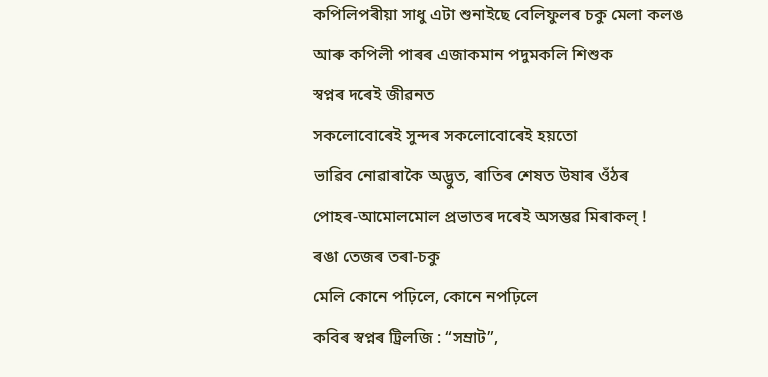কপিলিপৰীয়া সাধু এটা শুনাইছে বেলিফুলৰ চকু মেলা কলঙ
আৰু কপিলী পাৰৰ এজাকমান পদুমকলি শিশুক
স্বপ্নৰ দৰেই জীৱনত
সকলোবোৰেই সুন্দৰ সকলোবোৰেই হয়তো
ভাৱিব নোৱাৰাকৈ অদ্ভুত, ৰাতিৰ শেষত উষাৰ ওঁঠৰ
পোহৰ-আমোলমোল প্ৰভাতৰ দৰেই অসম্ভৱ মিৰাকল্ !
ৰঙা তেজৰ তৰা-চকু
মেলি কোনে পঢ়িলে, কোনে নপঢ়িলে
কবিৰ স্বপ্নৰ ট্ৰিলজি : “সম্ৰাট”,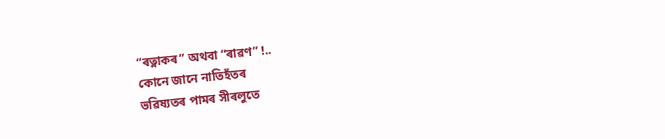“ৰত্নাকৰ” অথবা “ৰাৱণ” !..
কোনে জানে নাতিহঁতৰ
ভৱিষ্যতৰ পামৰ সীৰলুতে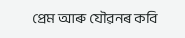প্ৰেম আৰু যৌৱনৰ কবি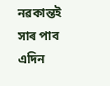নৱকান্তই সাৰ পাব এদিন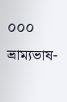০০০
ভ্ৰাম্যভাষ-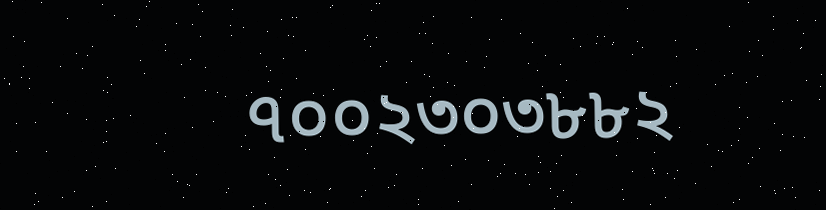৭০০২৩০৩৮৮২